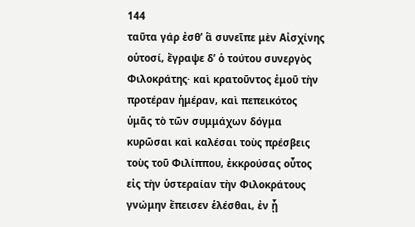144
ταῦτα γάρ ἐσθʼ ἃ συνεῖπε μὲν Αἰσχίνης οὑτοσί, ἔγραψε δʼ ὁ τούτου συνεργὸς Φιλοκράτης· καὶ κρατοῦντος ἐμοῦ τὴν προτέραν ἡμέραν, καὶ πεπεικότος ὑμᾶς τὸ τῶν συμμάχων δόγμα κυρῶσαι καὶ καλέσαι τοὺς πρέσβεις τοὺς τοῦ Φιλίππου, ἐκκρούσας οὗτος εἰς τὴν ὑστεραίαν τὴν Φιλοκράτους γνώμην ἔπεισεν ἑλέσθαι, ἐν ᾗ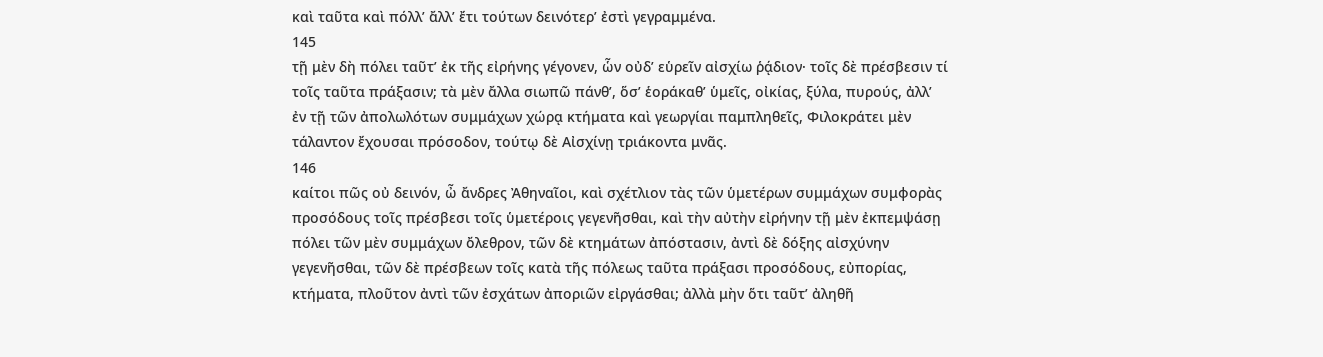καὶ ταῦτα καὶ πόλλʼ ἄλλʼ ἔτι τούτων δεινότερʼ ἐστὶ γεγραμμένα.
145
τῇ μὲν δὴ πόλει ταῦτʼ ἐκ τῆς εἰρήνης γέγονεν, ὧν οὐδʼ εὑρεῖν αἰσχίω ῥᾴδιον· τοῖς δὲ πρέσβεσιν τί τοῖς ταῦτα πράξασιν; τὰ μὲν ἄλλα σιωπῶ πάνθʼ, ὅσʼ ἑοράκαθʼ ὑμεῖς, οἰκίας, ξύλα, πυρούς, ἀλλʼ ἐν τῇ τῶν ἀπολωλότων συμμάχων χώρᾳ κτήματα καὶ γεωργίαι παμπληθεῖς, Φιλοκράτει μὲν τάλαντον ἔχουσαι πρόσοδον, τούτῳ δὲ Αἰσχίνῃ τριάκοντα μνᾶς.
146
καίτοι πῶς οὐ δεινόν, ὦ ἄνδρες Ἀθηναῖοι, καὶ σχέτλιον τὰς τῶν ὑμετέρων συμμάχων συμφορὰς προσόδους τοῖς πρέσβεσι τοῖς ὑμετέροις γεγενῆσθαι, καὶ τὴν αὐτὴν εἰρήνην τῇ μὲν ἐκπεμψάσῃ πόλει τῶν μὲν συμμάχων ὄλεθρον, τῶν δὲ κτημάτων ἀπόστασιν, ἀντὶ δὲ δόξης αἰσχύνην γεγενῆσθαι, τῶν δὲ πρέσβεων τοῖς κατὰ τῆς πόλεως ταῦτα πράξασι προσόδους, εὐπορίας, κτήματα, πλοῦτον ἀντὶ τῶν ἐσχάτων ἀποριῶν εἰργάσθαι; ἀλλὰ μὴν ὅτι ταῦτʼ ἀληθῆ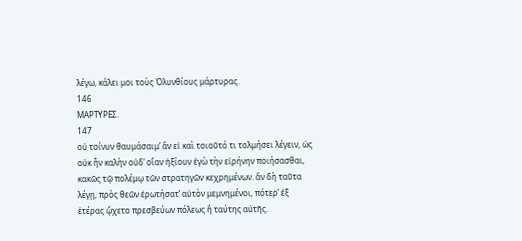λέγω, κάλει μοι τοὺς Ὀλυνθίους μάρτυρας.
146
ΜΑΡΤΥΡΕΣ.
147
οὐ τοίνυν θαυμάσαιμʼ ἂν εἰ καὶ τοιοῦτό τι τολμήσει λέγειν, ὡς οὐκ ἦν καλὴν οὐδʼ οἵαν ἠξίουν ἐγὼ τὴν εἰρήνην ποιήσασθαι, κακῶς τῷ πολέμῳ τῶν στρατηγῶν κεχρημένων. ἂν δὴ ταῦτα λέγῃ, πρὸς θεῶν ἐρωτήσατʼ αὐτὸν μεμνημένοι, πότερʼ ἐξ ἑτέρας ᾤχετο πρεσβεύων πόλεως ἢ ταύτης αὐτῆς.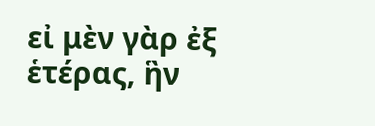εἰ μὲν γὰρ ἐξ ἑτέρας, ἣν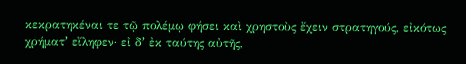κεκρατηκέναι τε τῷ πολέμῳ φήσει καὶ χρηστοὺς ἔχειν στρατηγούς, εἰκότως χρήματʼ εἴληφεν· εἰ δʼ ἐκ ταύτης αὐτῆς,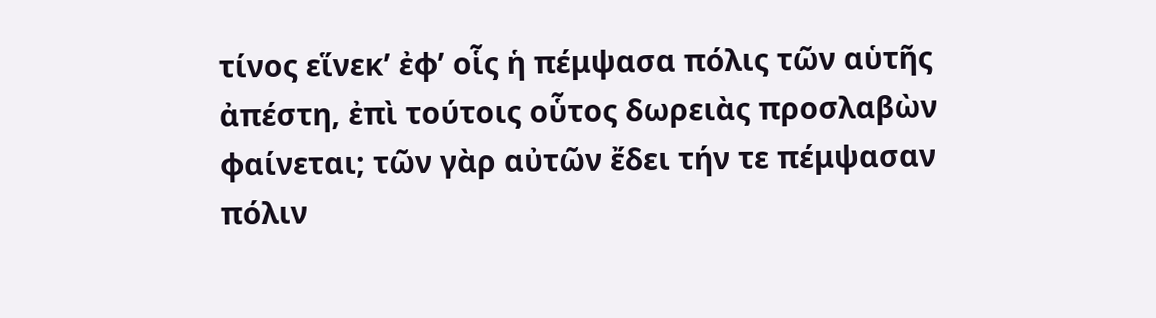τίνος εἵνεκʼ ἐφʼ οἷς ἡ πέμψασα πόλις τῶν αὑτῆς ἀπέστη, ἐπὶ τούτοις οὗτος δωρειὰς προσλαβὼν φαίνεται; τῶν γὰρ αὐτῶν ἔδει τήν τε πέμψασαν πόλιν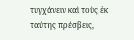τυγχάνειν καὶ τοὺς ἐκ ταύτης πρέσβεις,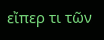εἴπερ τι τῶν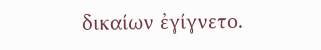δικαίων ἐγίγνετο.